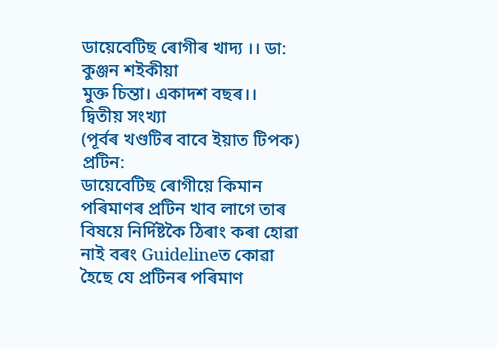ডায়েবেটিছ ৰোগীৰ খাদ্য ।। ডা: কুঞ্জন শইকীয়া
মুক্ত চিন্তা। একাদশ বছৰ।। দ্বিতীয় সংখ্যা
(পূৰ্বৰ খণ্ডটিৰ বাবে ইয়াত টিপক)
প্রটিন:
ডায়েবেটিছ ৰোগীয়ে কিমান পৰিমাণৰ প্ৰটিন খাব লাগে তাৰ বিষয়ে নির্দিষ্টকৈ ঠিৰাং কৰা হোৱা নাই বৰং Guidelineত কোৱা হৈছে যে প্ৰটিনৰ পৰিমাণ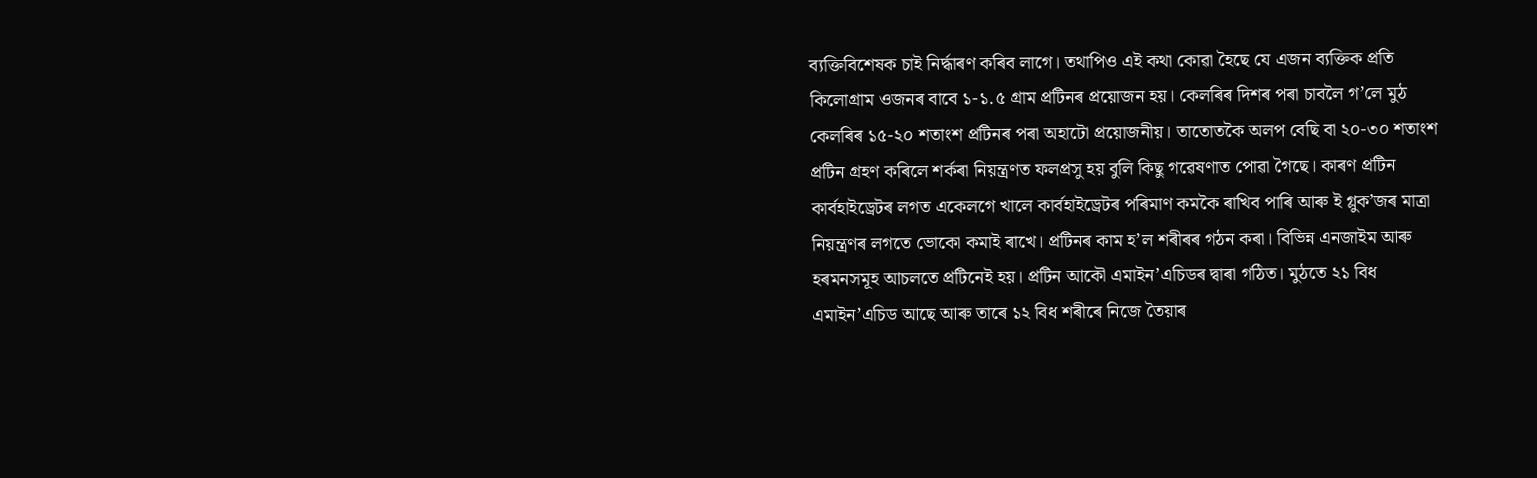ব্যক্তিবিশেষক চাই নিৰ্দ্ধাৰণ কৰিব লাগে। তথাপিও এই কথা কোৱা হৈছে যে এজন ব্যক্তিক প্রতি কিলোগ্রাম ওজনৰ বাবে ১-১.৫ গ্রাম প্রটিনৰ প্ৰয়োজন হয়। কেলৰিৰ দিশৰ পৰা চাবলৈ গ’লে মুঠ কেলৰিৰ ১৫-২০ শতাংশ প্রটিনৰ পৰা অহাটো প্রয়োজনীয়। তাতোতকৈ অলপ বেছি বা ২০-৩০ শতাংশ প্রটিন গ্রহণ কৰিলে শৰ্কৰা নিয়ন্ত্ৰণত ফলপ্রসু হয় বুলি কিছু গৱেষণাত পোৱা গৈছে। কাৰণ প্ৰটিন কাৰ্বহাইড্ৰেটৰ লগত একেলগে খালে কার্বহাইড্রেটৰ পৰিমাণ কমকৈ ৰাখিব পাৰি আৰু ই গ্লুক’জৰ মাত্রা নিয়ন্ত্ৰণৰ লগতে ভোকো কমাই ৰাখে। প্ৰটিনৰ কাম হ’ল শৰীৰৰ গঠন কৰা। বিভিন্ন এনজাইম আৰু হৰমনসমূহ আচলতে প্রটিনেই হয়। প্রটিন আকৌ এমাইন’এচিডৰ দ্বাৰা গঠিত। মুঠতে ২১ বিধ এমাইন’এচিড আছে আৰু তাৰে ১২ বিধ শৰীৰে নিজে তৈয়াৰ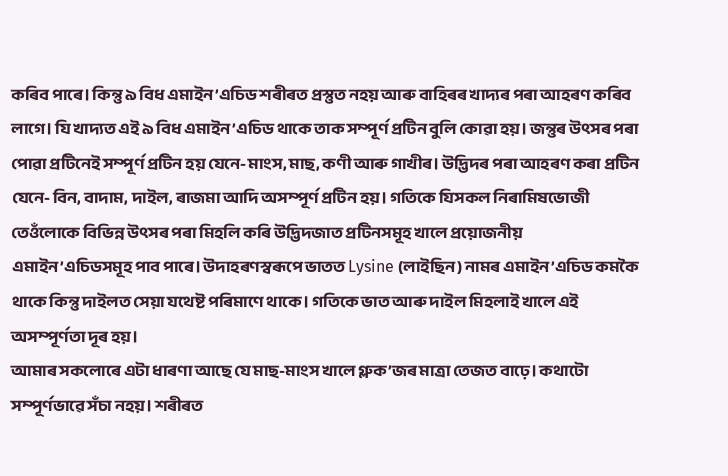কৰিব পাৰে। কিন্তু ৯ বিধ এমাইন’এচিড শৰীৰত প্ৰস্তুত নহয় আৰু বাহিৰৰ খাদ্যৰ পৰা আহৰণ কৰিব লাগে। যি খাদ্যত এই ৯ বিধ এমাইন’এচিড থাকে তাক সম্পূর্ণ প্রটিন বুলি কোৱা হয়। জন্তুৰ উৎসৰ পৰা পোৱা প্ৰটিনেই সম্পূর্ণ প্রটিন হয় যেনে- মাংস, মাছ, কণী আৰু গাখীৰ। উদ্ভিদৰ পৰা আহৰণ কৰা প্ৰটিন যেনে- বিন, বাদাম, দাইল, ৰাজমা আদি অসম্পূর্ণ প্রটিন হয়। গতিকে যিসকল নিৰামিষভোজী তেওঁলোকে বিভিন্ন উৎসৰ পৰা মিহলি কৰি উদ্ভিদজাত প্রটিনসমূহ খালে প্রয়োজনীয় এমাইন’এচিডসমূহ পাব পাৰে। উদাহৰণস্বৰূপে ভাতত Lysine (লাইছিন) নামৰ এমাইন’এচিড কমকৈ থাকে কিন্তু দাইলত সেয়া যথেষ্ট পৰিমাণে থাকে। গতিকে ভাত আৰু দাইল মিহলাই খালে এই অসম্পূর্ণতা দূৰ হয়।
আমাৰ সকলোৰে এটা ধাৰণা আছে যে মাছ-মাংস খালে গ্লুক’জৰ মাত্রা তেজত বাঢ়ে। কথাটো সম্পূর্ণভাৱে সঁচা নহয়। শৰীৰত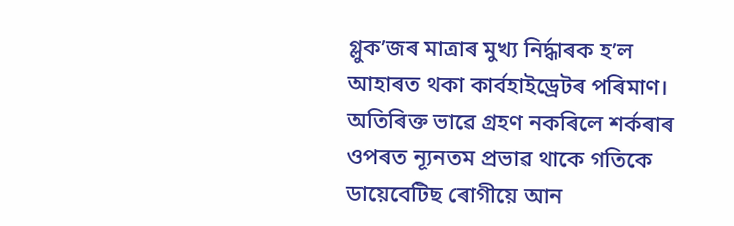গ্লুক’জৰ মাত্ৰাৰ মুখ্য নিৰ্দ্ধাৰক হ’ল আহাৰত থকা কাৰ্বহাইড্ৰেটৰ পৰিমাণ। অতিৰিক্ত ভাৱে গ্ৰহণ নকৰিলে শৰ্কৰাৰ ওপৰত ন্যূনতম প্রভাৱ থাকে গতিকে ডায়েবেটিছ ৰোগীয়ে আন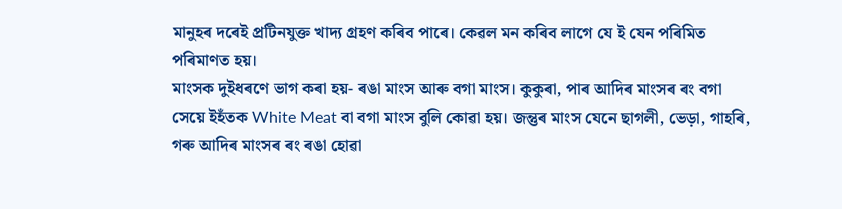মানুহৰ দৰেই প্ৰটিনযুক্ত খাদ্য গ্রহণ কৰিব পাৰে। কেৱল মন কৰিব লাগে যে ই যেন পৰিমিত পৰিমাণত হয়।
মাংসক দুইধৰণে ভাগ কৰা হয়- ৰঙা মাংস আৰু বগা মাংস। কুকুৰা, পাৰ আদিৰ মাংসৰ ৰং বগা সেয়ে ইহঁতক White Meat বা বগা মাংস বুলি কোৱা হয়। জন্তুৰ মাংস যেনে ছাগলী, ভেড়া, গাহৰি, গৰু আদিৰ মাংসৰ ৰং ৰঙা হোৱা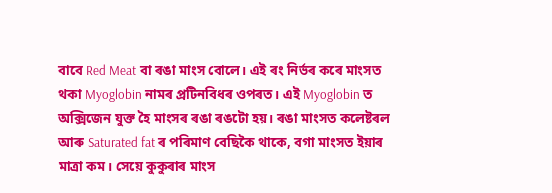বাবে Red Meat বা ৰঙা মাংস বোলে। এই ৰং নিৰ্ভৰ কৰে মাংসত থকা Myoglobin নামৰ প্ৰটিনবিধৰ ওপৰত। এই Myoglobin ত অক্সিজেন যুক্ত হৈ মাংসৰ ৰঙা ৰঙটো হয়। ৰঙা মাংসত কলেষ্টৰল আৰু Saturated fat ৰ পৰিমাণ বেছিকৈ থাকে, বগা মাংসত ইয়াৰ মাত্রা কম। সেয়ে কুকুৰাৰ মাংস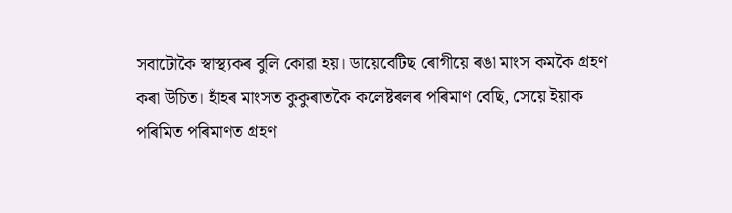সবাটোকৈ স্বাস্থ্যকৰ বুলি কোৱা হয়। ডায়েবেটিছ ৰোগীয়ে ৰঙা মাংস কমকৈ গ্ৰহণ কৰা উচিত। হাঁহৰ মাংসত কুকুৰাতকৈ কলেষ্টৰলৰ পৰিমাণ বেছি, সেয়ে ইয়াক পৰিমিত পৰিমাণত গ্রহণ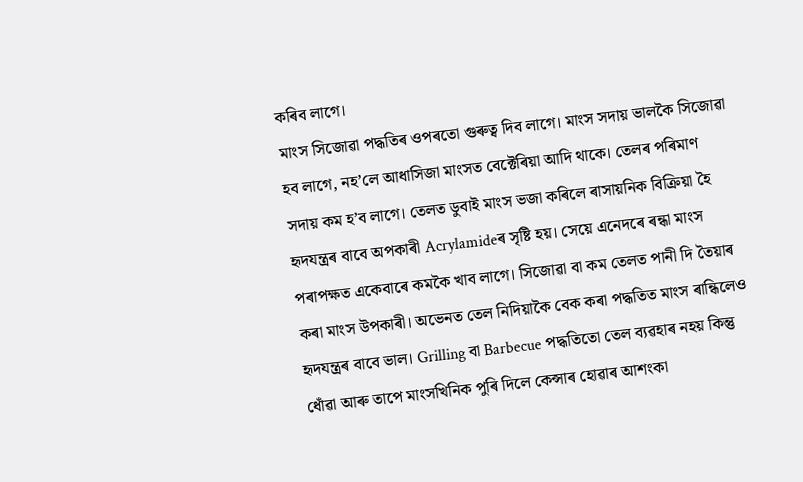কৰিব লাগে।
মাংস সিজোৱা পদ্ধতিৰ ওপৰতো গুৰুত্ব দিব লাগে। মাংস সদায় ভালকৈ সিজোৱা হব লাগে, নহ’লে আধাসিজা মাংসত বেক্টেৰিয়া আদি থাকে। তেলৰ পৰিমাণ সদায় কম হ’ব লাগে। তেলত ডুবাই মাংস ভজা কৰিলে ৰাসায়নিক বিক্রিয়া হৈ হৃদযন্ত্ৰৰ বাবে অপকাৰী Acrylamideৰ সৃষ্টি হয়। সেয়ে এনেদৰে ৰন্ধা মাংস পৰাপক্ষত একেবাৰে কমকৈ খাব লাগে। সিজোৱা বা কম তেলত পানী দি তৈয়াৰ কৰা মাংস উপকাৰী। অভেনত তেল নিদিয়াকৈ বেক কৰা পদ্ধতিত মাংস ৰান্ধিলেও হৃদযন্ত্ৰৰ বাবে ভাল। Grilling বা Barbecue পদ্ধতিতো তেল ব্যৱহাৰ নহয় কিন্তু ধোঁৱা আৰু তাপে মাংসখিনিক পুৰি দিলে কেন্সাৰ হোৱাৰ আশংকা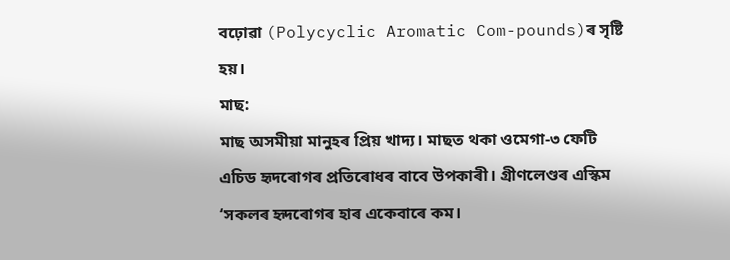বঢ়োৱা (Polycyclic Aromatic Com-pounds)ৰ সৃষ্টি হয়।
মাছ:
মাছ অসমীয়া মানুহৰ প্রিয় খাদ্য। মাছত থকা ওমেগা-৩ ফেটি এচিড হৃদৰোগৰ প্ৰতিৰোধৰ বাবে উপকাৰী। গ্রীণলেণ্ডৰ এস্কিম ‘সকলৰ হৃদৰোগৰ হাৰ একেবাৰে কম।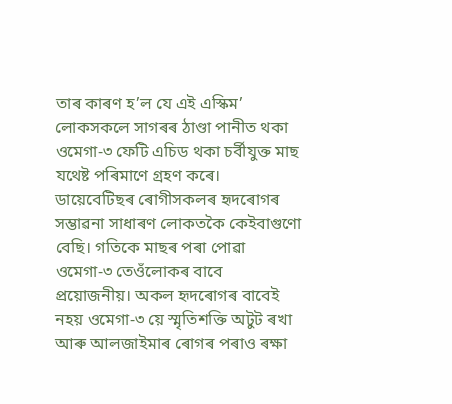তাৰ কাৰণ হ’ল যে এই এস্কিম’ লোকসকলে সাগৰৰ ঠাণ্ডা পানীত থকা ওমেগা-৩ ফেটি এচিড থকা চৰ্বীযুক্ত মাছ যথেষ্ট পৰিমাণে গ্রহণ কৰে। ডায়েবেটিছৰ ৰোগীসকলৰ হৃদৰোগৰ সম্ভাৱনা সাধাৰণ লোকতকৈ কেইবাগুণো বেছি। গতিকে মাছৰ পৰা পোৱা ওমেগা-৩ তেওঁলোকৰ বাবে প্রয়োজনীয়। অকল হৃদৰোগৰ বাবেই নহয় ওমেগা-৩ য়ে স্মৃতিশক্তি অটুট ৰখা আৰু আলজাইমাৰ ৰোগৰ পৰাও ৰক্ষা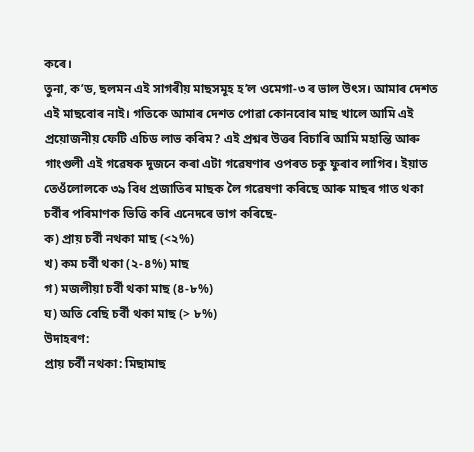কৰে।
তুনা, ক’ড, ছলমন এই সাগৰীয় মাছসমূহ হ’ল ওমেগা-৩ ৰ ভাল উৎস। আমাৰ দেশত এই মাছবোৰ নাই। গতিকে আমাৰ দেশত পোৱা কোনবোৰ মাছ খালে আমি এই প্রয়োজনীয় ফেটি এচিড লাভ কৰিম? এই প্ৰশ্নৰ উত্তৰ বিচাৰি আমি মহান্তি আৰু গাংগুলী এই গৱেষক দুজনে কৰা এটা গৱেষণাৰ ওপৰত চকু ফুৰাব লাগিব। ইয়াত তেওঁলোলকে ৩৯ বিধ প্ৰজাতিৰ মাছক লৈ গৱেষণা কৰিছে আৰু মাছৰ গাত থকা চৰ্বীৰ পৰিমাণক ভিত্তি কৰি এনেদৰে ভাগ কৰিছে-
ক) প্রায় চর্বী নথকা মাছ (<২%)
খ) কম চর্বী থকা (২-৪%) মাছ
গ) মজলীয়া চর্বী থকা মাছ (৪-৮%)
ঘ) অতি বেছি চর্বী থকা মাছ (> ৮%)
উদাহৰণ:
প্রায় চর্বী নথকা: মিছামাছ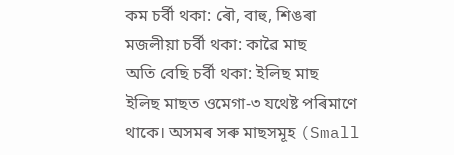কম চর্বী থকা: ৰৌ, বাহু, শিঙৰা
মজলীয়া চর্বী থকা: কাৱৈ মাছ
অতি বেছি চর্বী থকা: ইলিছ মাছ
ইলিছ মাছত ওমেগা-৩ যথেষ্ট পৰিমাণে থাকে। অসমৰ সৰু মাছসমূহ (Small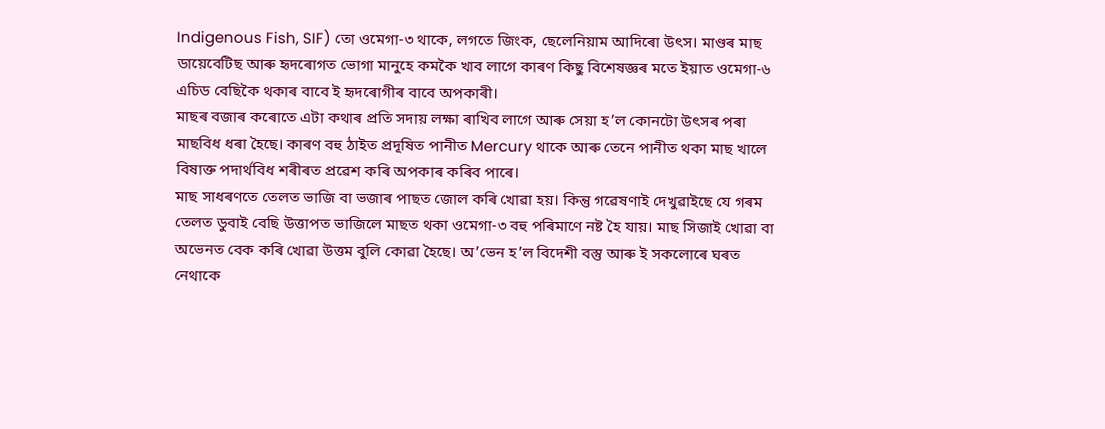Indigenous Fish, SIF) তো ওমেগা-৩ থাকে, লগতে জিংক, ছেলেনিয়াম আদিৰো উৎস। মাণ্ডৰ মাছ ডায়েবেটিছ আৰু হৃদৰোগত ভোগা মানুহে কমকৈ খাব লাগে কাৰণ কিছু বিশেষজ্ঞৰ মতে ইয়াত ওমেগা-৬ এচিড বেছিকৈ থকাৰ বাবে ই হৃদৰোগীৰ বাবে অপকাৰী।
মাছৰ বজাৰ কৰোতে এটা কথাৰ প্ৰতি সদায় লক্ষা ৰাখিব লাগে আৰু সেয়া হ’ল কোনটো উৎসৰ পৰা মাছবিধ ধৰা হৈছে। কাৰণ বহু ঠাইত প্রদূষিত পানীত Mercury থাকে আৰু তেনে পানীত থকা মাছ খালে বিষাক্ত পদার্থবিধ শৰীৰত প্ৰৱেশ কৰি অপকাৰ কৰিব পাৰে।
মাছ সাধৰণতে তেলত ভাজি বা ভজাৰ পাছত জোল কৰি খোৱা হয়। কিন্তু গৱেষণাই দেখুৱাইছে যে গৰম তেলত ডুবাই বেছি উত্তাপত ভাজিলে মাছত থকা ওমেগা-৩ বহু পৰিমাণে নষ্ট হৈ যায়। মাছ সিজাই খোৱা বা অভেনত বেক কৰি খোৱা উত্তম বুলি কোৱা হৈছে। অ’ভেন হ’ল বিদেশী বস্তু আৰু ই সকলোৰে ঘৰত নেথাকে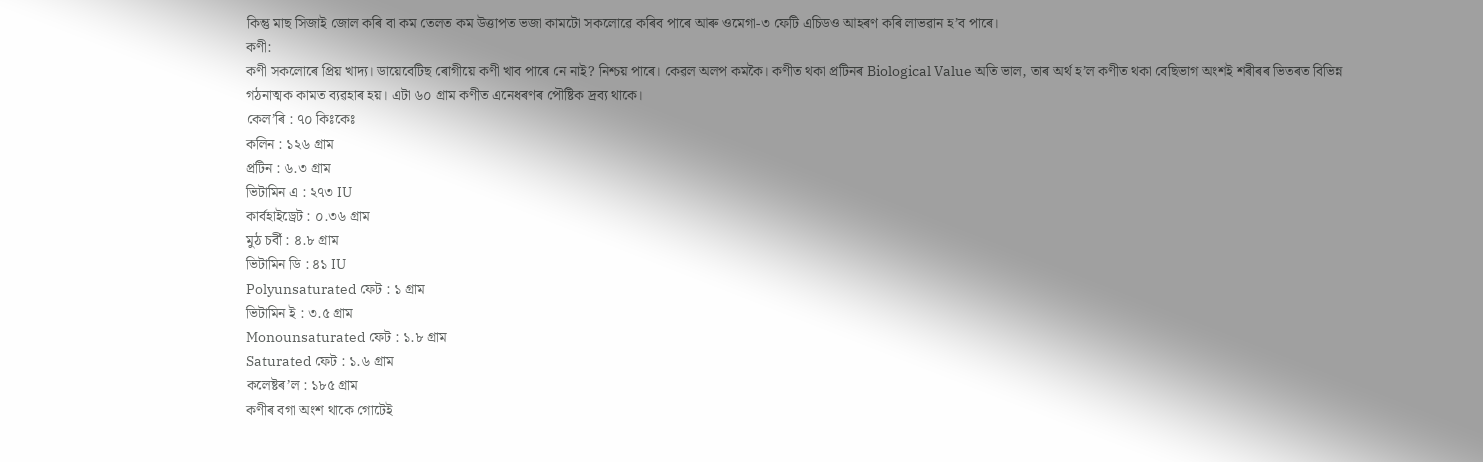কিন্তু মাছ সিজাই জোল কৰি বা কম তেলত কম উত্তাপত ভজা কামটো সকলোৱে কৰিব পাৰে আৰু ওমেগা-৩ ফেটি এচিডও আহৰণ কৰি লাভৱান হ’ব পাৰে।
কণী:
কণী সকলোৰে প্ৰিয় খাদ্য। ডায়েবেটিছ ৰোগীয়ে কণী খাব পাৰে নে নাই? নিশ্চয় পাৰে। কেৱল অলপ কমকৈ। কণীত থকা প্ৰটিনৰ Biological Value অতি ভাল, তাৰ অৰ্থ হ’ল কণীত থকা বেছিভাগ অংশই শৰীৰৰ ভিতৰত বিভিন্ন গঠনাত্মক কামত ব্যৱহাৰ হয়। এটা ৬০ গ্রাম কণীত এনেধৰণৰ পৌষ্টিক দ্রব্য থাকে।
কেল’ৰি : ৭০ কিঃকেঃ
কলিন : ১২৬ গ্রাম
প্রটিন : ৬.৩ গ্রাম
ভিটামিন এ : ২৭৩ IU
কার্বহাইড্রেট : ০.৩৬ গ্রাম
মুঠ চর্বী : ৪.৮ গ্রাম
ভিটামিন ডি : ৪১ IU
Polyunsaturated ফেট : ১ গ্রাম
ভিটামিন ই : ৩.৫ গ্রাম
Monounsaturated ফেট : ১.৮ গ্রাম
Saturated ফেট : ১.৬ গ্রাম
কলেষ্টৰ’ল : ১৮৫ গ্রাম
কণীৰ বগা অংশ থাকে গোটেই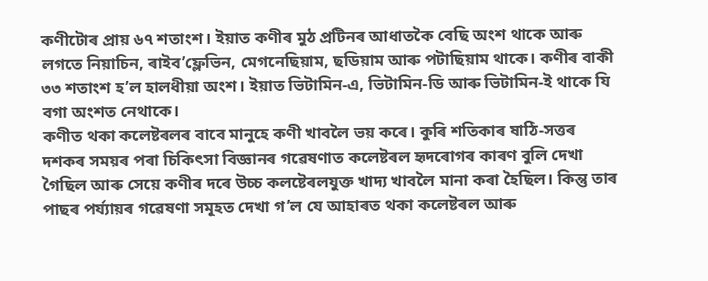কণীটোৰ প্রায় ৬৭ শতাংশ। ইয়াত কণীৰ মুঠ প্ৰটিনৰ আধাতকৈ বেছি অংশ থাকে আৰু লগতে নিয়াচিন, ৰাইব’ফ্লেভিন, মেগনেছিয়াম, ছডিয়াম আৰু পটাছিয়াম থাকে। কণীৰ বাকী ৩৩ শতাংশ হ’ল হালধীয়া অংশ। ইয়াত ভিটামিন-এ, ভিটামিন-ডি আৰু ভিটামিন-ই থাকে যি বগা অংশত নেথাকে।
কণীত থকা কলেষ্টৰলৰ বাবে মানুহে কণী খাবলৈ ভয় কৰে। কুৰি শতিকাৰ ষাঠি-সত্তৰ দশকৰ সময়ৰ পৰা চিকিৎসা বিজ্ঞানৰ গৱেষণাত কলেষ্টৰল হৃদৰোগৰ কাৰণ বুলি দেখা গৈছিল আৰু সেয়ে কণীৰ দৰে উচ্চ কলষ্টেৰলযুক্ত খাদ্য খাবলৈ মানা কৰা হৈছিল। কিন্তু তাৰ পাছৰ পৰ্য্যায়ৰ গৱেষণা সমূহত দেখা গ’ল যে আহাৰত থকা কলেষ্টৰল আৰু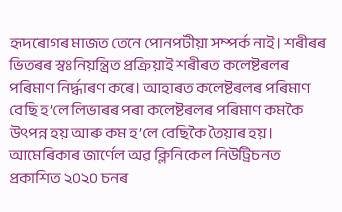হৃদৰোগৰ মাজত তেনে পোনপটীয়া সম্পর্ক নাই। শৰীৰৰ ভিতৰৰ স্বঃনিয়ন্ত্ৰিত প্ৰক্ৰিয়াই শৰীৰত কলেষ্টৰলৰ পৰিমাণ নিৰ্দ্ধাৰণ কৰে। আহাৰত কলেষ্টৰলৰ পৰিমাণ বেছি হ’লে লিভাৰৰ পৰা কলেষ্টৰলৰ পৰিমাণ কমকৈ উৎপন্ন হয় আৰু কম হ’লে বেছিকৈ তৈয়াৰ হয়।
আমেৰিকাৰ জাৰ্ণেল অৱ ক্লিনিকেল নিউট্ৰিচনত প্রকাশিত ২০২০ চনৰ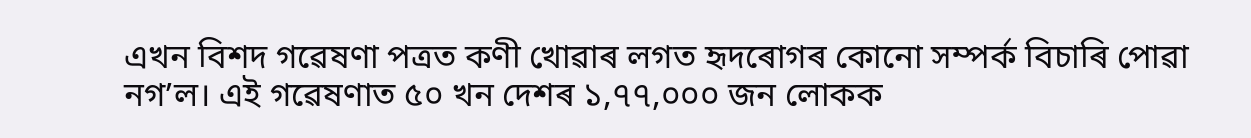এখন বিশদ গৱেষণা পত্ৰত কণী খোৱাৰ লগত হৃদৰোগৰ কোনো সম্পৰ্ক বিচাৰি পোৱা নগ’ল। এই গৱেষণাত ৫০ খন দেশৰ ১,৭৭,০০০ জন লোকক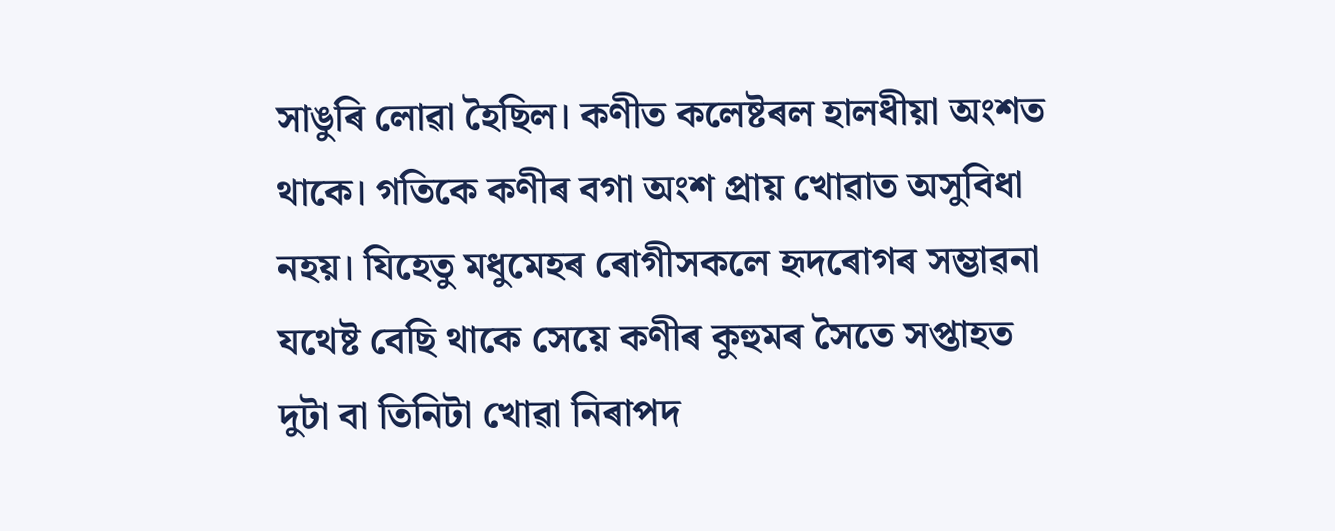সাঙুৰি লোৱা হৈছিল। কণীত কলেষ্টৰল হালধীয়া অংশত থাকে। গতিকে কণীৰ বগা অংশ প্রায় খোৱাত অসুবিধা নহয়। যিহেতু মধুমেহৰ ৰোগীসকলে হৃদৰোগৰ সম্ভাৱনা যথেষ্ট বেছি থাকে সেয়ে কণীৰ কুহুমৰ সৈতে সপ্তাহত দুটা বা তিনিটা খোৱা নিৰাপদ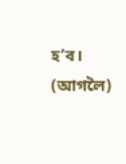হ’ব।
(আগলৈ)